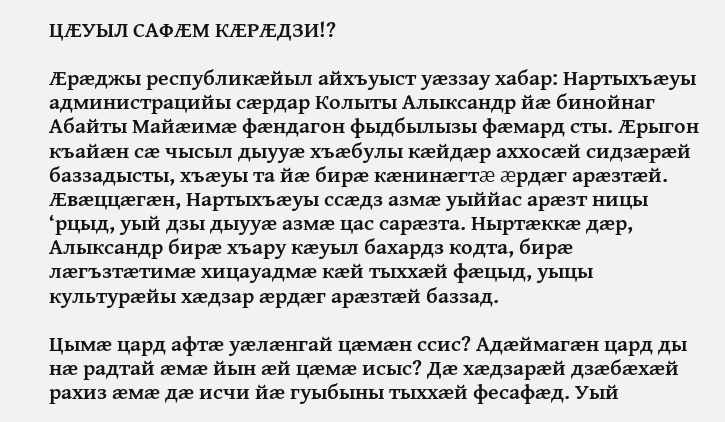ЦÆУЫЛ САФÆМ КÆРÆДЗИ!?

Æрæджы республикæйыл айхъуыст уæззау хабар: Нартыхъæуы администрацийы сæрдар Колыты Алыксандр йæ бинойнаг Абайты Майæимæ фæндагон фыдбылызы фæмард сты. Æрыгон къайæн сæ чысыл дыууæ хъæбулы кæйдæр аххосæй сидзæрæй баззадысты, хъæуы та йæ бирæ кæнинæгтæ æрдæг арæзтæй. Æвæццæгæн, Нартыхъæуы ссæдз азмæ уыййас арæзт ницы ‘рцыд, уый дзы дыууæ азмæ цас сарæзта. Ныртæккæ дæр, Алыксандр бирæ хъару кæуыл бахардз кодта, бирæ лæгъзтæтимæ хицауадмæ кæй тыххæй фæцыд, уыцы культурæйы хæдзар æрдæг арæзтæй баззад.

Цымæ цард афтæ уæлæнгай цæмæн ссис? Адæймагæн цард ды нæ радтай æмæ йын æй цæмæ исыс? Дæ хæдзарæй дзæбæхæй рахиз æмæ дæ исчи йæ гуыбыны тыххæй фесафæд. Уый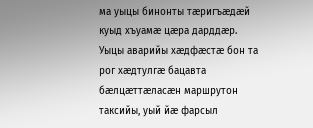ма уыцы бинонты тæригъæдæй куыд хъуамæ цæра дарддæр. Уыцы аварийы хæдфæстæ бон та рог хæдтулгæ бацавта бæлцæттæласæн маршрутон таксийы, уый йæ фарсыл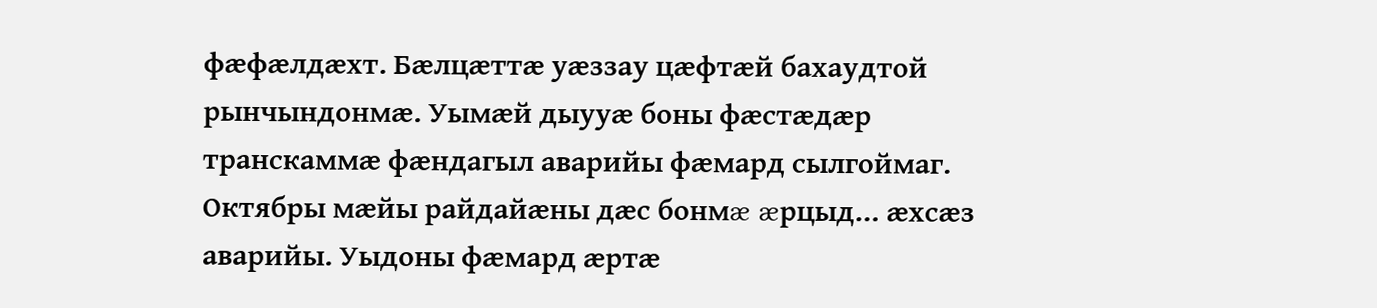фæфæлдæхт. Бæлцæттæ уæззау цæфтæй бахаудтой рынчындонмæ. Уымæй дыууæ боны фæстæдæр транскаммæ фæндагыл аварийы фæмард сылгоймаг. Октябры мæйы райдайæны дæс бонмæ æрцыд… æхсæз аварийы. Уыдоны фæмард æртæ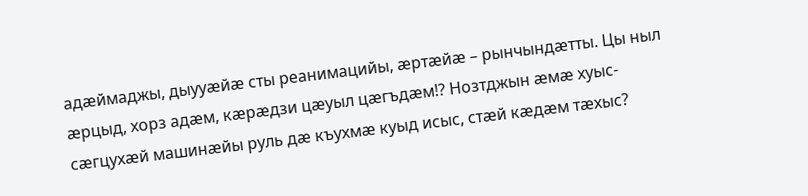адæймаджы, дыууæйæ сты реанимацийы, æртæйæ – рынчындæтты. Цы ныл æрцыд, хорз адæм, кæрæдзи цæуыл цæгъдæм!? Нозтджын æмæ хуыс-сæгцухæй машинæйы руль дæ къухмæ куыд исыс, стæй кæдæм тæхыс?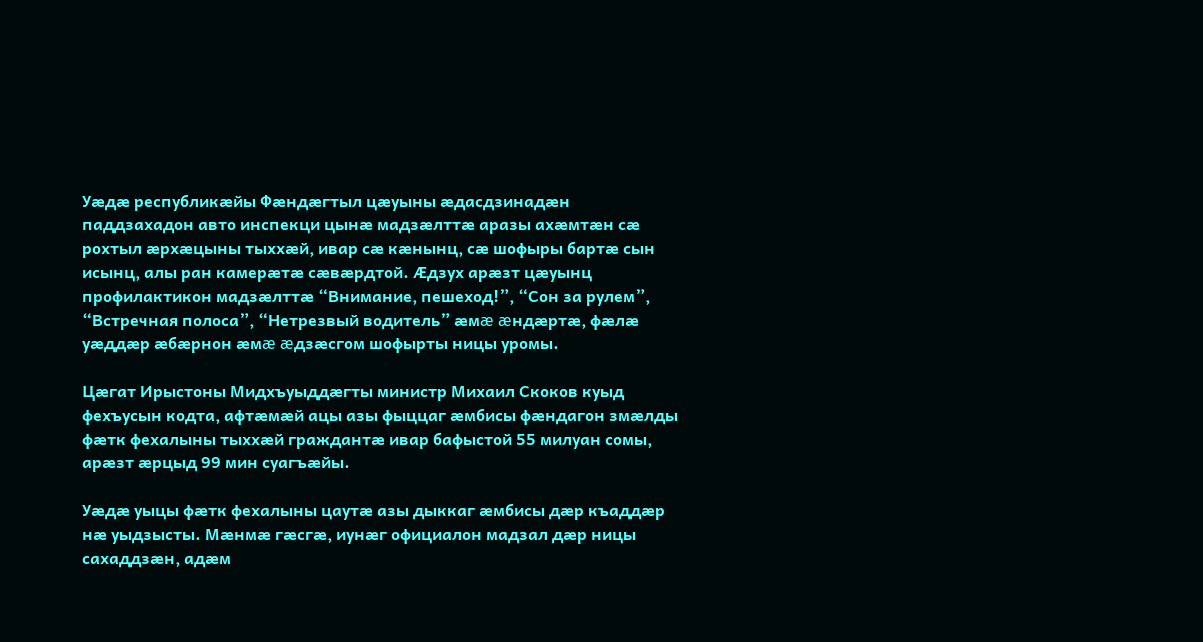Уæдæ республикæйы Фæндæгтыл цæуыны æдасдзинадæн паддзахадон авто инспекци цынæ мадзæлттæ аразы ахæмтæн сæ рохтыл æрхæцыны тыххæй, ивар сæ кæнынц, сæ шофыры бартæ сын исынц, алы ран камерæтæ сæвæрдтой. Æдзух арæзт цæуынц профилактикон мадзæлттæ “Внимание, пешеход!”, “Сон за рулем”, “Встречная полоса”, “Нетрезвый водитель” æмæ æндæртæ, фæлæ уæддæр æбæрнон æмæ æдзæсгом шофырты ницы уромы.

Цæгат Ирыстоны Мидхъуыддæгты министр Михаил Скоков куыд фехъусын кодта, афтæмæй ацы азы фыццаг æмбисы фæндагон змæлды фæтк фехалыны тыххæй граждантæ ивар бафыстой 55 милуан сомы, арæзт æрцыд 99 мин суагъæйы.

Уæдæ уыцы фæтк фехалыны цаутæ азы дыккаг æмбисы дæр къаддæр нæ уыдзысты. Мæнмæ гæсгæ, иунæг официалон мадзал дæр ницы сахаддзæн, адæм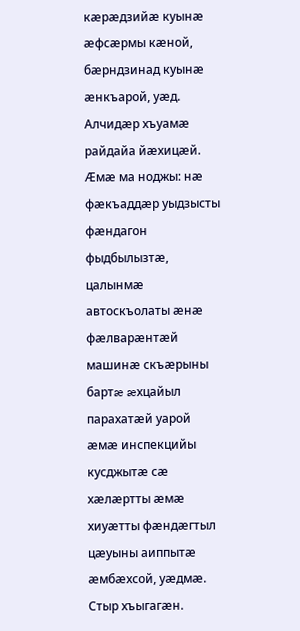кæрæдзийæ куынæ æфсæрмы кæной, бæрндзинад куынæ æнкъарой, уæд. Алчидæр хъуамæ райдайа йæхицæй. Æмæ ма ноджы: нæ фæкъаддæр уыдзысты фæндагон фыдбылызтæ, цалынмæ автоскъолаты æнæ фæлварæнтæй машинæ скъæрыны бартæ æхцайыл парахатæй уарой æмæ инспекцийы кусджытæ сæ хæлæртты æмæ хиуæтты фæндæгтыл цæуыны аиппытæ æмбæхсой, уæдмæ. Стыр хъыгагæн.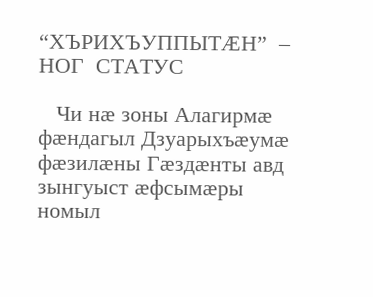“ХЪРИХЪУППЫТÆН”  –  НОГ  СТАТУС

   Чи нæ зоны Алагирмæ фæндагыл Дзуарыхъæумæ фæзилæны Гæздæнты авд зынгуыст æфсымæры номыл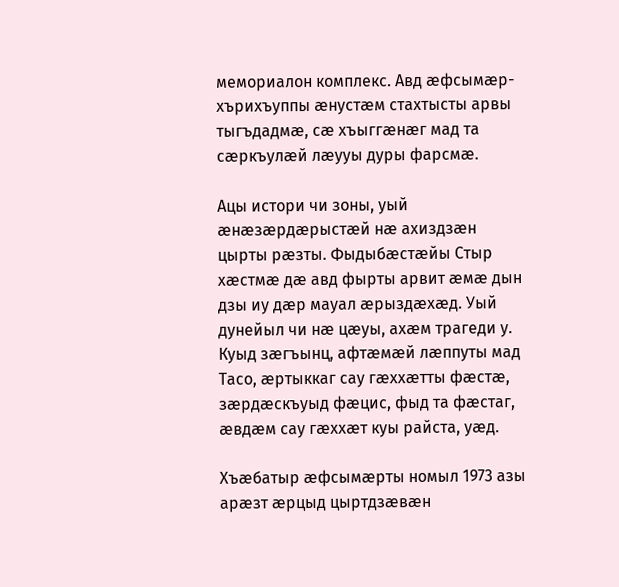мемориалон комплекс. Авд æфсымæр-хърихъуппы æнустæм стахтысты арвы тыгъдадмæ, сæ хъыггæнæг мад та сæркъулæй лæууы дуры фарсмæ.

Ацы истори чи зоны, уый æнæзæрдæрыстæй нæ ахиздзæн цырты рæзты. Фыдыбæстæйы Стыр хæстмæ дæ авд фырты арвит æмæ дын дзы иу дæр мауал æрыздæхæд. Уый дунейыл чи нæ цæуы, ахæм трагеди у. Куыд зæгъынц, афтæмæй лæппуты мад Тасо, æртыккаг сау гæххæтты фæстæ, зæрдæскъуыд фæцис, фыд та фæстаг, æвдæм сау гæххæт куы райста, уæд.

Хъæбатыр æфсымæрты номыл 1973 азы арæзт æрцыд цыртдзæвæн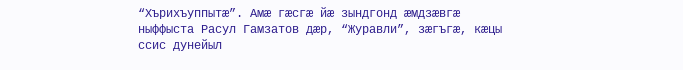“Хърихъуппытæ”. Амæ гæсгæ йæ зындгонд æмдзæвгæ ныффыста Расул Гамзатов дæр, “Журавли”, зæгъгæ, кæцы ссис дунейыл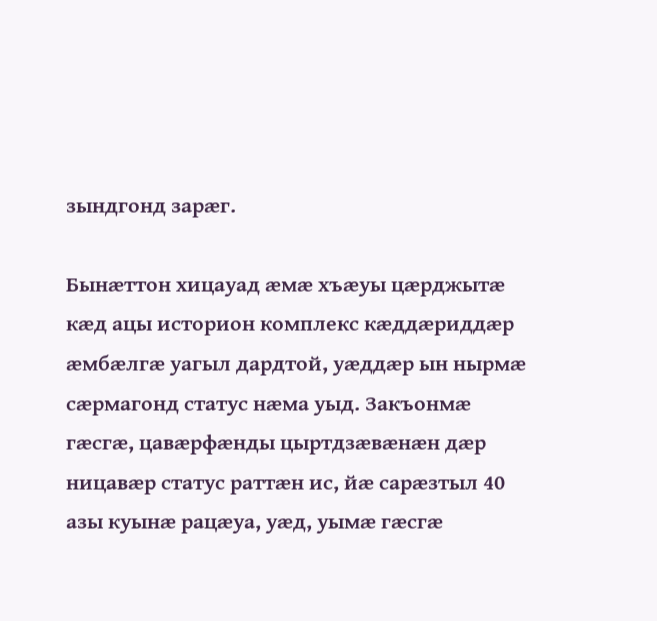зындгонд зарæг.

Бынæттон хицауад æмæ хъæуы цæрджытæ кæд ацы историон комплекс кæддæриддæр æмбæлгæ уагыл дардтой, уæддæр ын нырмæ сæрмагонд статус нæма уыд. Закъонмæ гæсгæ, цавæрфæнды цыртдзæвæнæн дæр ницавæр статус раттæн ис, йæ сарæзтыл 40 азы куынæ рацæуа, уæд, уымæ гæсгæ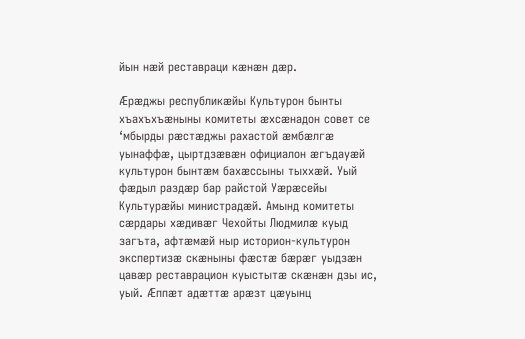йын нæй реставраци кæнæн дæр.

Æрæджы республикæйы Культурон бынты хъахъхъæныны комитеты æхсæнадон совет се ‘мбырды рæстæджы рахастой æмбæлгæ уынаффæ, цыртдзæвæн официалон æгъдауæй культурон бынтæм бахæссыны тыххæй. Уый фæдыл раздæр бар райстой Уæрæсейы Культурæйы министрадæй. Амынд комитеты сæрдары хæдивæг Чехойты Людмилæ куыд загъта, афтæмæй ныр историон-культурон экспертизæ скæныны фæстæ бæрæг уыдзæн цавæр реставрацион куыстытæ скæнæн дзы ис, уый. Æппæт адæттæ арæзт цæуынц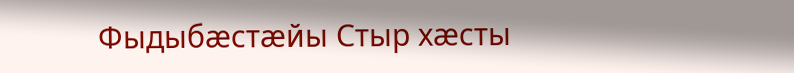Фыдыбæстæйы Стыр хæсты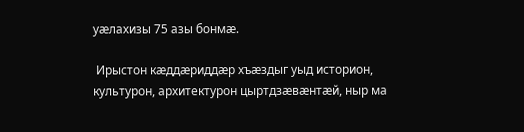уæлахизы 75 азы бонмæ.

 Ирыстон кæддæриддæр хъæздыг уыд историон, культурон, архитектурон цыртдзæвæнтæй, ныр ма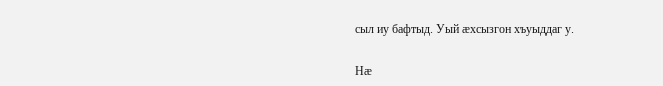сыл иу бафтыд. Уый æхсызгон хъуыддаг у.

Нæ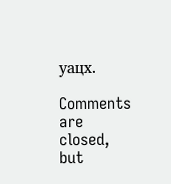уацх.

Comments are closed, but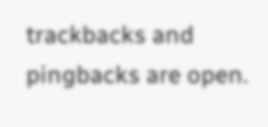trackbacks and pingbacks are open.